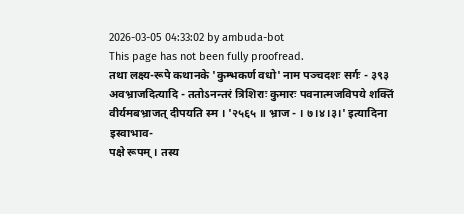2026-03-05 04:33:02 by ambuda-bot
This page has not been fully proofread.
तथा लक्ष्य-रूपे कथानके 'कुम्भकर्ण वधो' नाम पञ्चदशः सर्गः - ३९३
अवभ्राजदित्यादि - ततोऽनन्तरं त्रिशिराः कुमारः पवनात्मजविपये शक्तिं
वीर्यमबभ्राजत् दीपयति स्म । '२५६५ ॥ भ्राज - । ७।४।३।' इत्यादिना इस्वाभाव-
पक्षे रूपम् । तस्य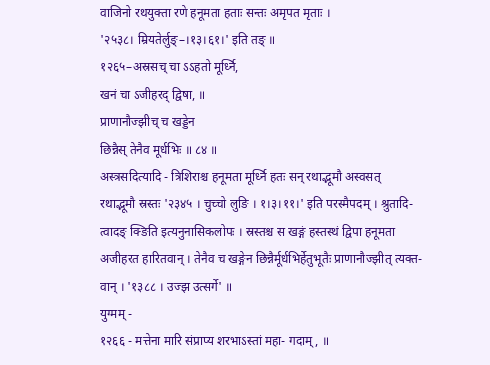वाजिनो रथयुक्ता रणे हनूमता हताः सन्तः अमृपत मृताः ।
'२५३८। म्रियतेर्लुङ्–।१३।६१।' इति तङ् ॥
१२६५–अस्रसच् चा ऽऽहतो मूर्ध्नि,
खनं चा ऽजीहरद् द्विषा, ॥
प्राणानौज्झीच् च खड्डेन
छिन्नैस् तेनैव मूर्धभिः ॥ ८४ ॥
अस्त्रसदित्यादि - त्रिशिराश्च हनूमता मूर्ध्नि हतः सन् रथाद्भूमौ अस्वसत्
रथाद्भूमौ स्रस्तः '२३४५ । चुच्चो लुङि । १।३।११।' इति परस्मैपदम् । श्रुतादि-
त्वादङ् क्ङिति इत्यनुनासिकलोपः । स्रस्तश्च स खङ्गं हस्तस्थं द्विपा हनूमता
अजीहरत हारितवान् । तेनैव च खङ्गेन छिन्नैर्मूर्धभिर्हेतुभूतैः प्राणानौज्झीत् त्यक्त-
वान् । '१३८८ । उज्झ उत्सर्गे' ॥
युग्मम् -
१२६६ - मत्तेना मारि संप्राप्य शरभाऽस्तां महा- गदाम्, ॥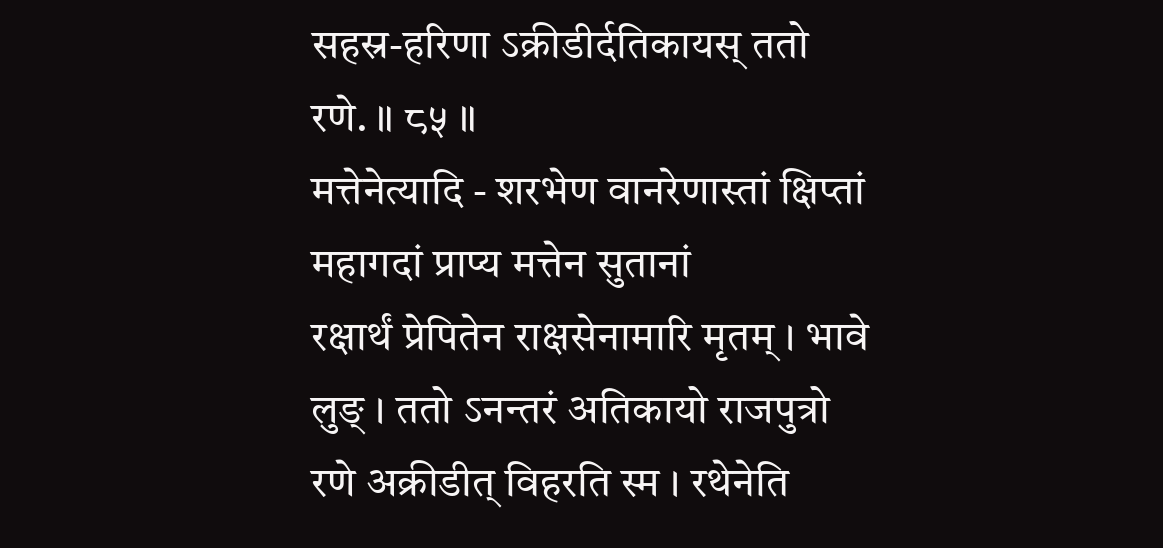सहस्र-हरिणा ऽक्रीडीर्दतिकायस् ततो रणे. ॥ ८५ ॥
मत्तेनेत्यादि - शरभेण वानरेणास्तां क्षिप्तां महागदां प्राप्य मत्तेन सुतानां
रक्षार्थं प्रेपितेन राक्षसेनामारि मृतम् । भावे लुङ् । ततो ऽनन्तरं अतिकायो राजपुत्रो
रणे अक्रीडीत् विहरति स्म । रथेनेति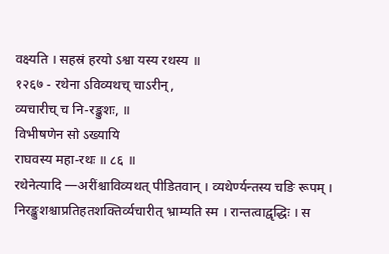वक्ष्यति । सहस्रं हरयो ऽश्वा यस्य रथस्य ॥
१२६७ - रथेना ऽविव्यथच् चाऽरीन्,
व्यचारीच् च नि-रङ्कुशः, ॥
विभीषणेन सो ऽख्यायि
राघवस्य महा-रथः ॥ ८६ ॥
रथेनेत्यादि —अरींश्चाविव्यथत् पीडितवान् । व्यथेर्ण्यन्तस्य चङि रूपम् ।
निरङ्कुशश्चाप्रतिहतशक्तिर्व्यचारीत् भ्राम्यति स्म । रान्तत्वाद्वृद्धिः । स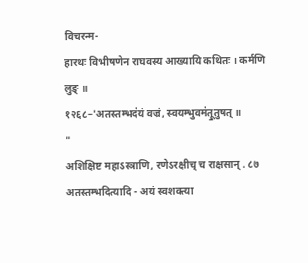विचरन्म-
हारथः विभीषणेन राघवस्य आख्यायि कथितः । कर्मणि लुङ् ॥
१२६८–'अतस्तम्भद॑यं वज्रं, स्वयम्भुवम॑तू॒तुषत् ॥
"
अशिक्षिष्ट महाऽस्त्राणि, रणेऽरक्षीच् च राक्षसान् . ८७
अतस्तम्भदित्यादि - अयं स्वशक्त्या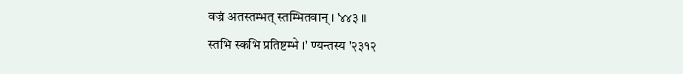वज्रं अतस्तम्भत् स्तम्भितवान् । '४४३ ॥
स्तभि स्कभि प्रतिष्टम्भे ।' ण्यन्तस्य '२३१२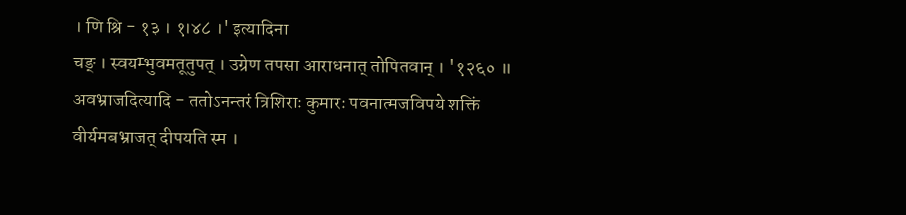। णि श्रि - १३ । १।४८ ।' इत्यादिना
चङ् । स्वयम्भुवमतूतुपत् । उग्रेण तपसा आराधनात् तोपितवान् । '१२६० ॥
अवभ्राजदित्यादि - ततोऽनन्तरं त्रिशिराः कुमारः पवनात्मजविपये शक्तिं
वीर्यमबभ्राजत् दीपयति स्म ।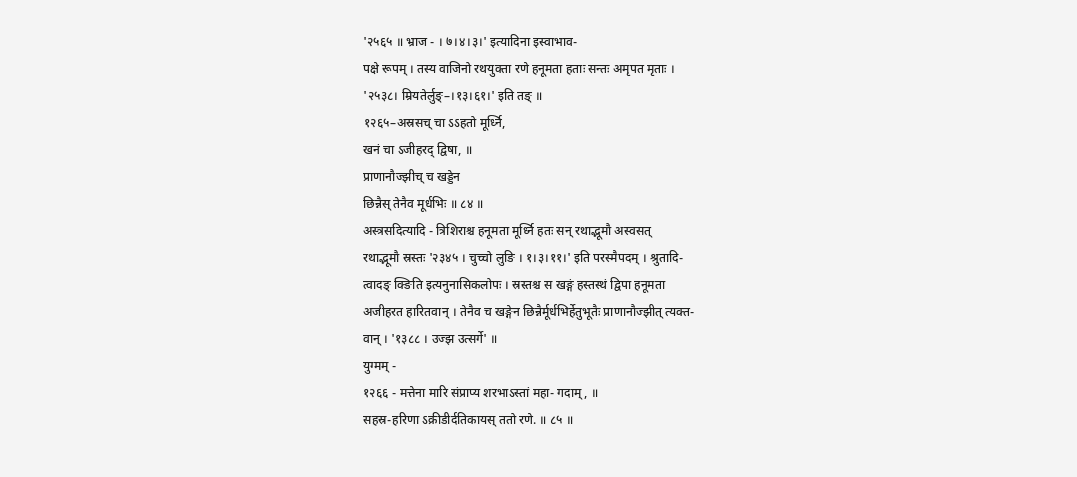'२५६५ ॥ भ्राज - । ७।४।३।' इत्यादिना इस्वाभाव-
पक्षे रूपम् । तस्य वाजिनो रथयुक्ता रणे हनूमता हताः सन्तः अमृपत मृताः ।
'२५३८। म्रियतेर्लुङ्–।१३।६१।' इति तङ् ॥
१२६५–अस्रसच् चा ऽऽहतो मूर्ध्नि,
खनं चा ऽजीहरद् द्विषा, ॥
प्राणानौज्झीच् च खड्डेन
छिन्नैस् तेनैव मूर्धभिः ॥ ८४ ॥
अस्त्रसदित्यादि - त्रिशिराश्च हनूमता मूर्ध्नि हतः सन् रथाद्भूमौ अस्वसत्
रथाद्भूमौ स्रस्तः '२३४५ । चुच्चो लुङि । १।३।११।' इति परस्मैपदम् । श्रुतादि-
त्वादङ् क्ङिति इत्यनुनासिकलोपः । स्रस्तश्च स खङ्गं हस्तस्थं द्विपा हनूमता
अजीहरत हारितवान् । तेनैव च खङ्गेन छिन्नैर्मूर्धभिर्हेतुभूतैः प्राणानौज्झीत् त्यक्त-
वान् । '१३८८ । उज्झ उत्सर्गे' ॥
युग्मम् -
१२६६ - मत्तेना मारि संप्राप्य शरभाऽस्तां महा- गदाम्, ॥
सहस्र-हरिणा ऽक्रीडीर्दतिकायस् ततो रणे. ॥ ८५ ॥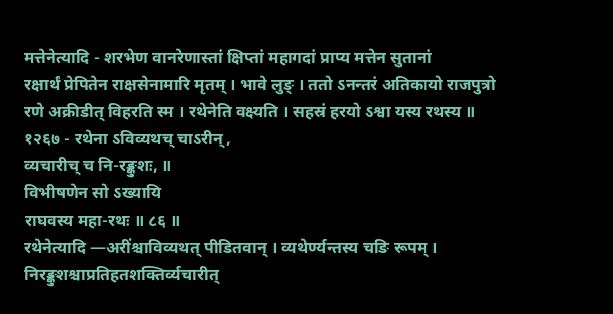मत्तेनेत्यादि - शरभेण वानरेणास्तां क्षिप्तां महागदां प्राप्य मत्तेन सुतानां
रक्षार्थं प्रेपितेन राक्षसेनामारि मृतम् । भावे लुङ् । ततो ऽनन्तरं अतिकायो राजपुत्रो
रणे अक्रीडीत् विहरति स्म । रथेनेति वक्ष्यति । सहस्रं हरयो ऽश्वा यस्य रथस्य ॥
१२६७ - रथेना ऽविव्यथच् चाऽरीन्,
व्यचारीच् च नि-रङ्कुशः, ॥
विभीषणेन सो ऽख्यायि
राघवस्य महा-रथः ॥ ८६ ॥
रथेनेत्यादि —अरींश्चाविव्यथत् पीडितवान् । व्यथेर्ण्यन्तस्य चङि रूपम् ।
निरङ्कुशश्चाप्रतिहतशक्तिर्व्यचारीत्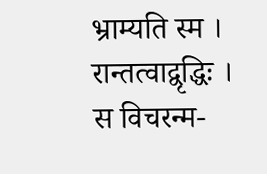भ्राम्यति स्म । रान्तत्वाद्वृद्धिः । स विचरन्म-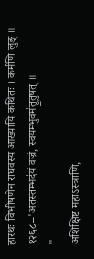हारथः विभीषणेन राघवस्य आख्यायि कथितः । कर्मणि लुङ् ॥
१२६८–'अतस्तम्भद॑यं वज्रं, स्वयम्भुवम॑तू॒तुषत् ॥
"
अशिक्षिष्ट महाऽस्त्राणि,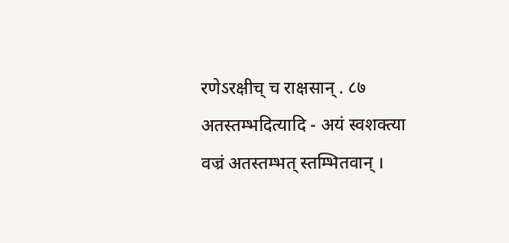रणेऽरक्षीच् च राक्षसान् . ८७
अतस्तम्भदित्यादि - अयं स्वशक्त्या वज्रं अतस्तम्भत् स्तम्भितवान् ।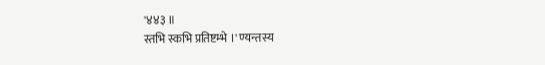'४४३ ॥
स्तभि स्कभि प्रतिष्टम्भे ।' ण्यन्तस्य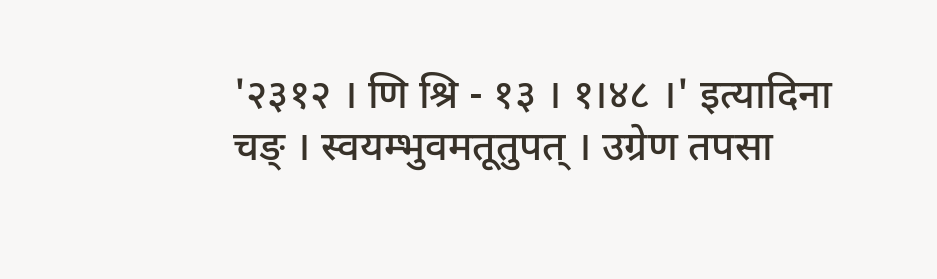'२३१२ । णि श्रि - १३ । १।४८ ।' इत्यादिना
चङ् । स्वयम्भुवमतूतुपत् । उग्रेण तपसा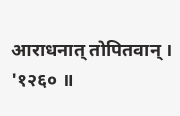आराधनात् तोपितवान् । '१२६० ॥